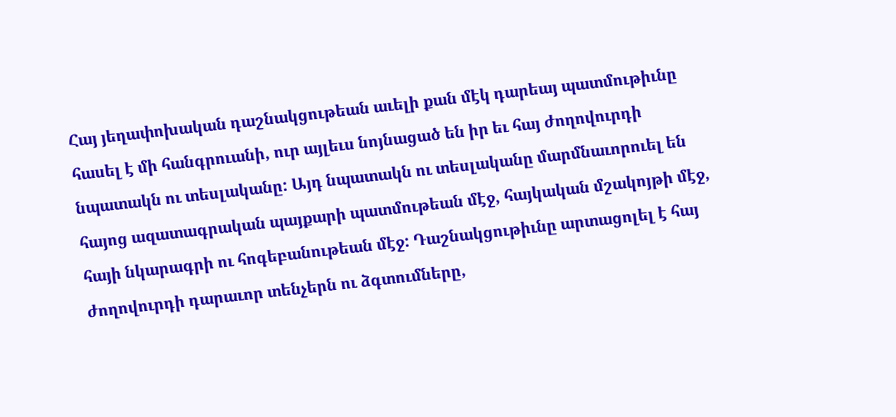Հայ յեղափոխական դաշնակցութեան աւելի քան մէկ դարեայ պատմութիւնը հասել է մի հանգրուանի, ուր այլեւս նոյնացած են իր եւ հայ ժողովուրդի նպատակն ու տեսլականը: Այդ նպատակն ու տեսլականը մարմնաւորուել են հայոց ազատագրական պայքարի պատմութեան մէջ, հայկական մշակոյթի մէջ, հայի նկարագրի ու հոգեբանութեան մէջ: Դաշնակցութիւնը արտացոլել է հայ ժողովուրդի դարաւոր տենչերն ու ձգտումները,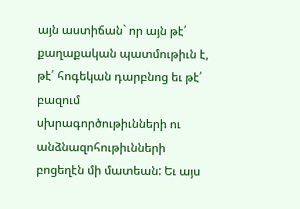այն աստիճան` որ այն թէ՛ քաղաքական պատմութիւն է, թէ՛ հոգեկան դարբնոց եւ թէ՛ բազում սխրագործութիւնների ու անձնազոհութիւնների բոցեղէն մի մատեան: Եւ այս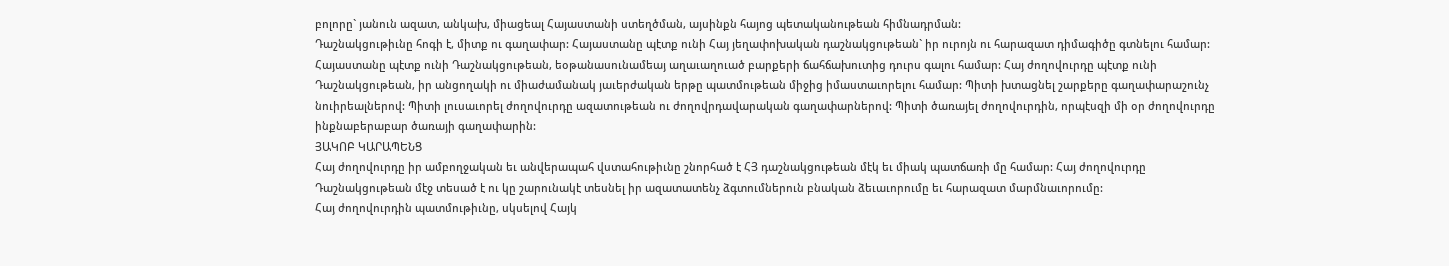բոլորը` յանուն ազատ, անկախ, միացեալ Հայաստանի ստեղծման, այսինքն հայոց պետականութեան հիմնադրման:
Դաշնակցութիւնը հոգի է, միտք ու գաղափար: Հայաստանը պէտք ունի Հայ յեղափոխական դաշնակցութեան` իր ուրոյն ու հարազատ դիմագիծը գտնելու համար: Հայաստանը պէտք ունի Դաշնակցութեան, եօթանասունամեայ աղաւաղուած բարքերի ճահճախուտից դուրս գալու համար: Հայ ժողովուրդը պէտք ունի Դաշնակցութեան, իր անցողակի ու միաժամանակ յաւերժական երթը պատմութեան միջից իմաստաւորելու համար: Պիտի խտացնել շարքերը գաղափարաշունչ նուիրեալներով: Պիտի լուսաւորել ժողովուրդը ազատութեան ու ժողովրդավարական գաղափարներով: Պիտի ծառայել ժողովուրդին, որպէսզի մի օր ժողովուրդը ինքնաբերաբար ծառայի գաղափարին:
ՅԱԿՈԲ ԿԱՐԱՊԵՆՑ
Հայ ժողովուրդը իր ամբողջական եւ անվերապահ վստահութիւնը շնորհած է ՀՅ դաշնակցութեան մէկ եւ միակ պատճառի մը համար: Հայ ժողովուրդը Դաշնակցութեան մէջ տեսած է ու կը շարունակէ տեսնել իր ազատատենչ ձգտումներուն բնական ձեւաւորումը եւ հարազատ մարմնաւորումը:
Հայ ժողովուրդին պատմութիւնը, սկսելով Հայկ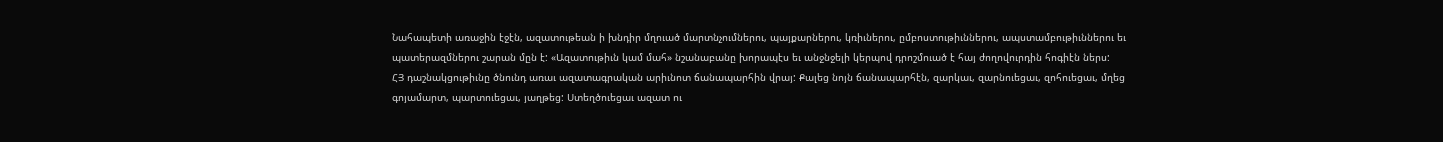Նահապետի առաջին էջէն, ազատութեան ի խնդիր մղուած մարտնչումներու, պայքարներու, կռիւներու, ըմբոստութիւններու, ապստամբութիւններու եւ պատերազմներու շարան մըն է: «Ազատութիւն կամ մահ» նշանաբանը խորապէս եւ անջնջելի կերպով դրոշմուած է հայ ժողովուրդին հոգիէն ներս:
ՀՅ դաշնակցութիւնը ծնունդ առաւ ազատագրական արիւնոտ ճանապարհին վրայ: Քալեց նոյն ճանապարհէն, զարկաւ, զարնուեցաւ, զոհուեցաւ, մղեց գոյամարտ, պարտուեցաւ, յաղթեց: Ստեղծուեցաւ ազատ ու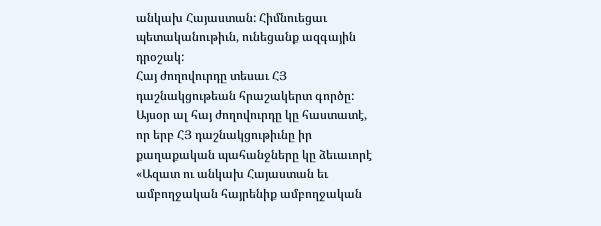անկախ Հայաստան: Հիմնուեցաւ պետականութիւն, ունեցանք ազգային դրօշակ:
Հայ ժողովուրդը տեսաւ ՀՅ դաշնակցութեան հրաշակերտ գործը: Այսօր ալ հայ ժողովուրդը կը հաստատէ, որ երբ ՀՅ դաշնակցութիւնը իր քաղաքական պահանջները կը ձեւաւորէ «Ազատ ու անկախ Հայաստան եւ ամբողջական հայրենիք ամբողջական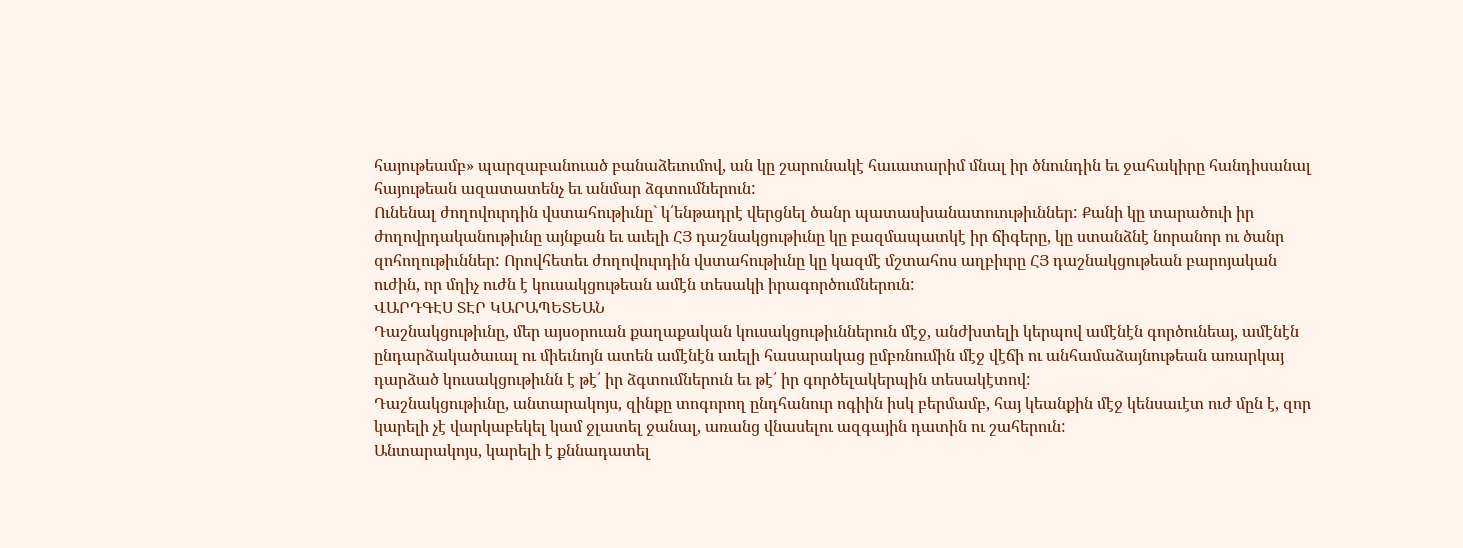հայութեամբ» պարզաբանուած բանաձեւումով, ան կը շարունակէ հաւատարիմ մնալ իր ծնունդին եւ ջահակիրը հանդիսանալ հայութեան ազատատենչ եւ անմար ձգտումներուն:
Ունենալ ժողովուրդին վստահութիւնը` կ՛ենթադրէ վերցնել ծանր պատասխանատուութիւններ: Քանի կը տարածուի իր ժողովրդականութիւնը այնքան եւ աւելի ՀՅ դաշնակցութիւնը կը բազմապատկէ իր ճիգերը, կը ստանձնէ նորանոր ու ծանր զոհողութիւններ: Որովհետեւ ժողովուրդին վստահութիւնը կը կազմէ մշտահոս աղբիւրը ՀՅ դաշնակցութեան բարոյական ուժին, որ մղիչ ուժն է կուսակցութեան ամէն տեսակի իրագործումներուն:
ՎԱՐԴԳԷՍ ՏԷՐ ԿԱՐԱՊԵՏԵԱՆ
Դաշնակցութիւնը, մեր այսօրուան քաղաքական կուսակցութիւններուն մէջ, անժխտելի կերպով ամէնէն գործունեայ, ամէնէն ընդարձակածաւալ ու միեւնոյն ատեն ամէնէն աւելի հասարակաց ըմբռնումին մէջ վէճի ու անհամաձայնութեան առարկայ դարձած կուսակցութիւնն է թէ՛ իր ձգտումներուն եւ թէ՛ իր գործելակերպին տեսակէտով:
Դաշնակցութիւնը, անտարակոյս, զինքը տոգորող ընդհանուր ոգիին իսկ բերմամբ, հայ կեանքին մէջ կենսաւէտ ուժ մըն է, զոր կարելի չէ վարկաբեկել կամ ջլատել ջանալ, առանց վնասելու ազգային դատին ու շահերուն:
Անտարակոյս, կարելի է քննադատել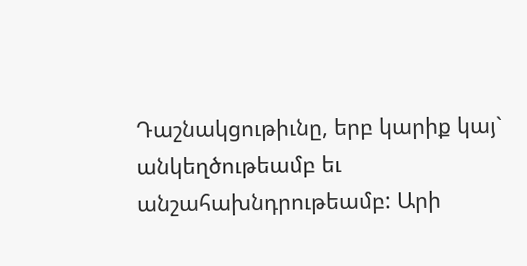Դաշնակցութիւնը, երբ կարիք կայ` անկեղծութեամբ եւ անշահախնդրութեամբ: Արի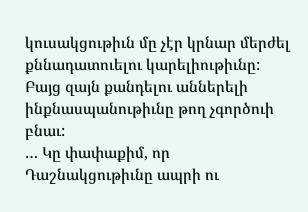կուսակցութիւն մը չէր կրնար մերժել քննադատուելու կարելիութիւնը: Բայց զայն քանդելու աններելի ինքնասպանութիւնը թող չգործուի բնաւ:
… Կը փափաքիմ, որ Դաշնակցութիւնը ապրի ու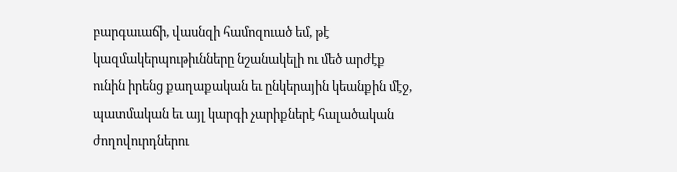բարգաւաճի, վասնզի համոզուած եմ, թէ կազմակերպութիւնները նշանակելի ու մեծ արժէք ունին իրենց քաղաքական եւ ընկերային կեանքին մէջ, պատմական եւ այլ կարգի չարիքներէ հալածական ժողովուրդներու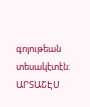գոյութեան տեսակէտէն:
ԱՐՏԱՇԷՍ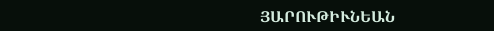ՅԱՐՈՒԹԻՒՆԵԱՆ